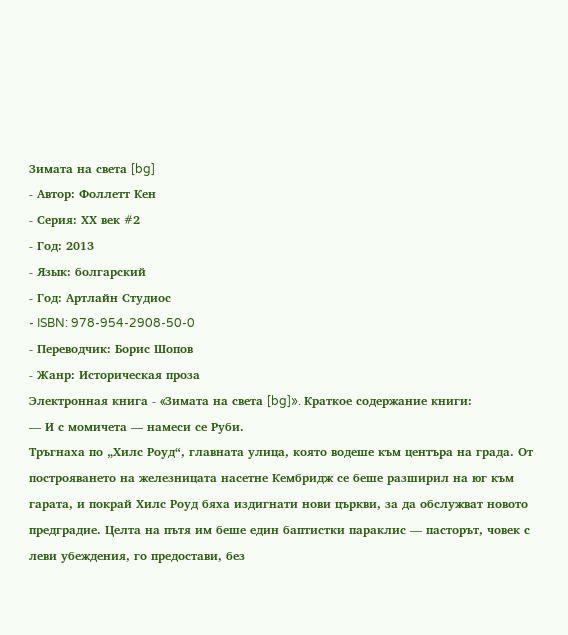Зимата на света [bg]
- Автор: Фоллетт Кен
- Серия: ХХ век #2
- Год: 2013
- Язык: болгарский
- Год: Артлайн Студиос
- ISBN: 978-954-2908-50-0
- Переводчик: Борис Шопов
- Жанр: Историческая проза
Электронная книга - «Зимата на света [bg]». Краткое содержание книги:
— И с момичета — намеси се Руби.
Тръгнаха по „Хилс Роуд“, главната улица, която водеше към центъра на града. От построяването на железницата насетне Кембридж се беше разширил на юг към гарата, и покрай Хилс Роуд бяха издигнати нови църкви, за да обслужват новото предградие. Целта на пътя им беше един баптистки параклис — пасторът, човек с леви убеждения, го предостави, без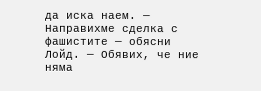да иска наем. — Направихме сделка с фашистите — обясни Лойд. — Обявих, че ние няма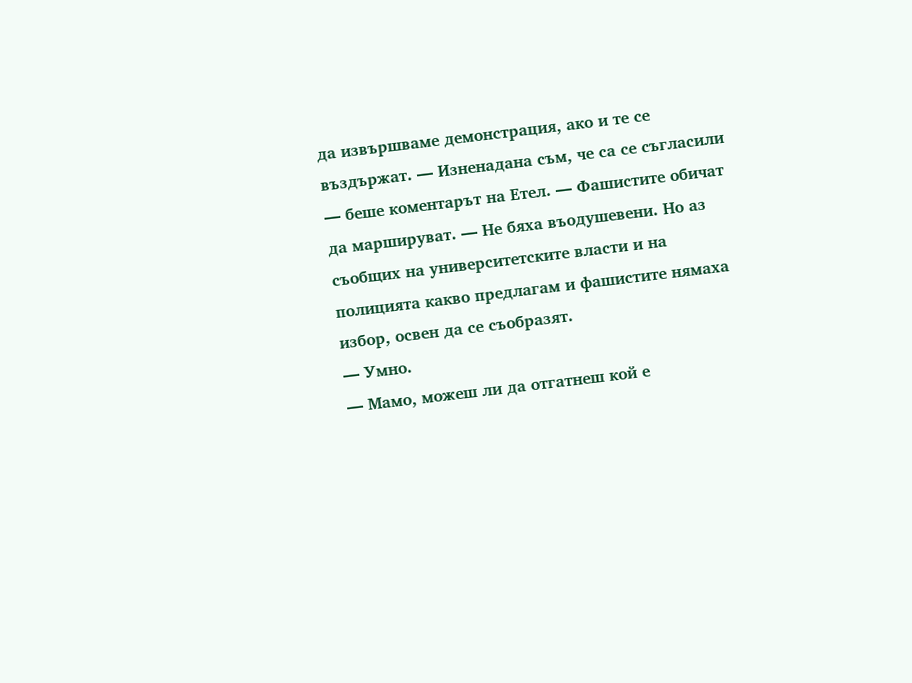да извършваме демонстрация, ако и те се въздържат. — Изненадана съм, че са се съгласили — беше коментарът на Етел. — Фашистите обичат да маршируват. — Не бяха въодушевени. Но аз съобщих на университетските власти и на полицията какво предлагам и фашистите нямаха избор, освен да се съобразят.
— Умно.
— Мамо, можеш ли да отгатнеш кой е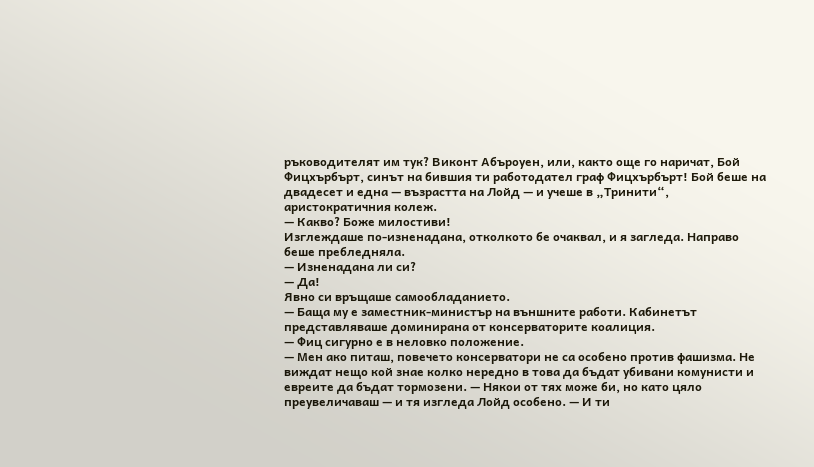ръководителят им тук? Виконт Абъроуен, или, както още го наричат, Бой Фицхърбърт, синът на бившия ти работодател граф Фицхърбърт! Бой беше на двадесет и една — възрастта на Лойд — и учеше в „Тринити“, аристократичния колеж.
— Какво? Боже милостиви!
Изглеждаше по-изненадана, отколкото бе очаквал, и я загледа. Направо беше пребледняла.
— Изненадана ли си?
— Да!
Явно си връщаше самообладанието.
— Баща му е заместник-министър на външните работи. Кабинетът представляваше доминирана от консерваторите коалиция.
— Фиц сигурно е в неловко положение.
— Мен ако питаш, повечето консерватори не са особено против фашизма. Не виждат нещо кой знае колко нередно в това да бъдат убивани комунисти и евреите да бъдат тормозени. — Някои от тях може би, но като цяло преувеличаваш — и тя изгледа Лойд особено. — И ти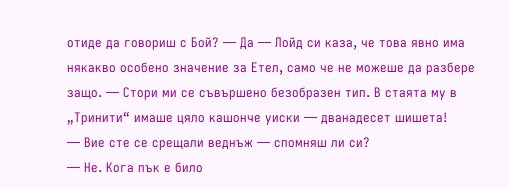отиде да говориш с Бой? — Да — Лойд си каза, че това явно има някакво особено значение за Етел, само че не можеше да разбере защо. — Стори ми се съвършено безобразен тип. В стаята му в „Тринити“ имаше цяло кашонче уиски — дванадесет шишета!
— Вие сте се срещали веднъж — спомняш ли си?
— Не. Кога пък е било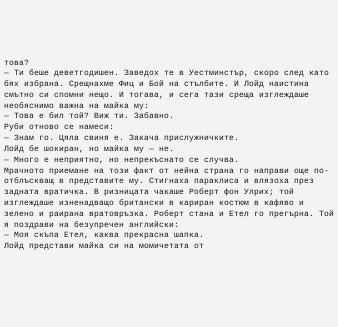това?
— Ти беше деветгодишен. Заведох те в Уестминстър, скоро след като бях избрана. Срещнахме Фиц и Бой на стълбите. И Лойд наистина смътно си спомни нещо. И тогава, и сега тази среща изглеждаше необяснимо важна на майка му:
— Това е бил той? Виж ти. Забавно.
Руби отново се намеси:
— Знам го. Цяла свиня е. Закача прислужничките.
Лойд бе шокиран, но майка му — не.
— Много е неприятно, но непрекъснато се случва.
Мрачното приемане на този факт от нейна страна го направи още по-отблъскващ в представите му. Стигнаха параклиса и влязоха през задната вратичка. В ризницата чакаше Роберт фон Улрих; той изглеждаше изненадващо британски в кариран костюм в кафяво и зелено и раирана вратовръзка. Роберт стана и Етел го прегърна. Той я поздрави на безупречен английски:
— Моя скъпа Етел, каква прекрасна шапка.
Лойд представи майка си на момичетата от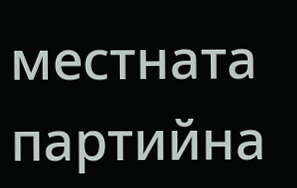местната партийна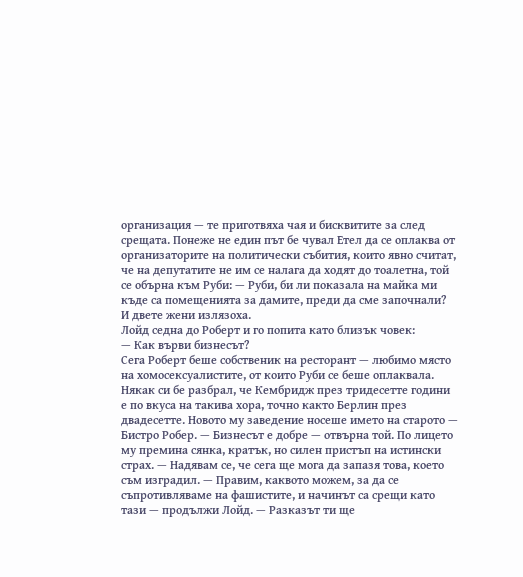организация — те приготвяха чая и бисквитите за след срещата. Понеже не един път бе чувал Етел да се оплаква от организаторите на политически събития, които явно считат, че на депутатите не им се налага да ходят до тоалетна, той се обърна към Руби: — Руби, би ли показала на майка ми къде са помещенията за дамите, преди да сме започнали?
И двете жени излязоха.
Лойд седна до Роберт и го попита като близък човек:
— Как върви бизнесът?
Сега Роберт беше собственик на ресторант — любимо място на хомосексуалистите, от които Руби се беше оплаквала. Някак си бе разбрал, че Кембридж през тридесетте години е по вкуса на такива хора, точно както Берлин през двадесетте. Новото му заведение носеше името на старото — Бистро Робер. — Бизнесът е добре — отвърна той. По лицето му премина сянка, кратък, но силен пристъп на истински страх. — Надявам се, че сега ще мога да запазя това, което съм изградил. — Правим, каквото можем, за да се съпротивляваме на фашистите, и начинът са срещи като тази — продължи Лойд. — Разказът ти ще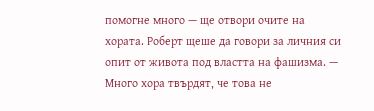помогне много — ще отвори очите на хората. Роберт щеше да говори за личния си опит от живота под властта на фашизма. — Много хора твърдят, че това не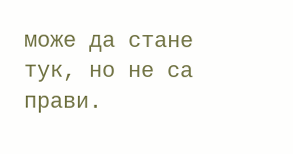може да стане тук, но не са прави.